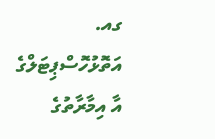ގއ. އަތޮޅުހޮސްޕިޓަލްގެ އާ އިމާރާތުގެ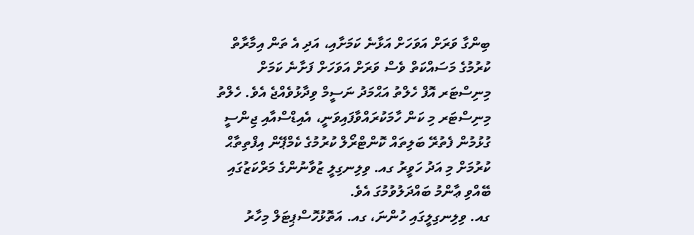ބިންގާ ވަރަށް އަވަހަށް އަޅާނެ ކަމަށާއި، އަދި އެ ތަން އިމާރާތް ކުރުމުގެ މަސައްކަތް ވެސް ވަރަށް އަވަހަށް ފަށާނެ ކަމަށް މިނިސްޓަރ އޮފް ހެލްތު އަޙްމަދު ނަސީމް ވިދާޅުވެއްޖެ އެވެ. ހެލްތު މިނިސްޓަރ މި ކަން ހާމަކުރައްވާފައިވަނީ، އެއިޑްސްއާއި ޖިންސީ ގުޅުމުން ފެތުރޭ ބަލިތައް ކޮންޓްރޯލް ކުރުމުގެ ކެމްޕޭން އިފްތިތާޙް ކުރުމަށް މި އަދު ހަވީރު ގއ. ވިލިނގިލީ ޒުވާނުންގެ މަރްކަޒުގައި ބޭއްވި ޢާންމު ބައްދަލުވުމުގަ އެވެ.
ގއ. ވިލިނގިލީގައި ހުންނަ، ގއ. އަތޮޅުހޮސްޕިޓަލް މިހާރު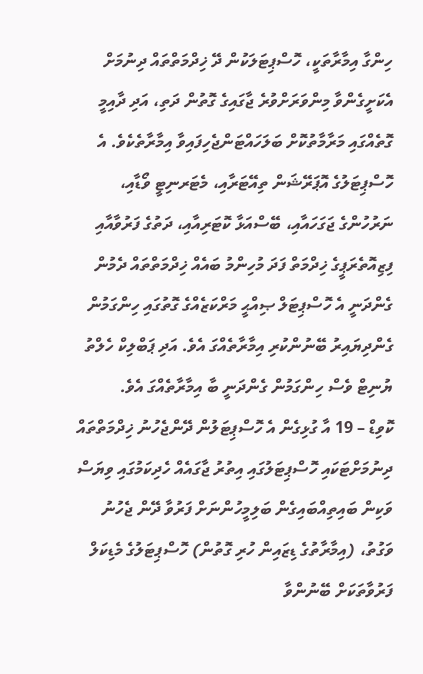ހިންގާ އިމާރާތަކީ، ހޮސްޕިޓަލަކުން ދޭ ޚިދްމަތްތައް ދިނުމަށް އެކަށީގެންވާ މިންވަރަށްވުރެ ޖާގައިގެ ގޮތުން ދަތި، އަދި ދާއިމީ ގޮތެއްގައި މަރާމާތުކޮށް ބަލަހައްޓަންޖެހިފައިވާ އިމާރާތެކެވެ. އެ ހޮސްޕިޓަލުގެ އޮޕަރޭޝަން ތިއޭޓަރާއި، މެޓަރނިޓީ ވޯޑާއި، ނަރުހުންގެ ޖަގަހައާއި، ބޭސްއަޅާ ކޮޓަރިއާއި، ދަތުގެ ފަރުވާއާއި ފިޒިއޮތެރަޕީގެ ޚިދްމަތް ފަދަ މުހިންމު ބައެއް ޚިދްމަތްތައް ދެމުން ގެންދަނީ އެ ހޮސްޕިޓަލް ޞިއްޙީ މަރްކަޒެއްގެ ގޮތުގައި ހިންގަމުން ގެންދިޔައިރު ބޭނުންކުރި އިމާރާތެއްގަ އެވެ. އަދި ޕަބްލިކް ހެލްތު ޔުނިޓް ވެސް ހިންގަމުން ގެންދަނީ ބާ އިމާރާތެއްގަ އެވެ.
ކޮވިޑް – 19 އާ ގުޅިގެން އެ ހޮސްޕިޓަލުން ދޭންޖެހުނު ޚިދްމަތްތައް ދިނުމަށްޓަކައި ހޮސްޕިޓަލުގައި އިތުރު ޖާގައެއް ހެދިކަމުގައި ވިޔަސް ވަކިން ބައިތިއްބައިގެން ބަލިމީހުންނަށް ފަރުވާ ދޭން ޖެހުނު ވަގުތު، (އިމާރާތުގެ ޑިޒައިން ހުރި ގޮތުން) ހޮސްޕިޓަލުގެ މެޑިކަލް ފަރުވާތަކަށް ބޭނުންވާ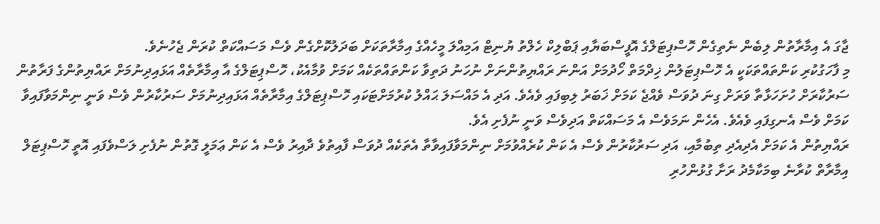ޖާގަ އެ އިމާރާތުން ލިބެން ނެތިގެން ހޮސްޕިޓަލްގެ އޮފީސްބަޔާއި ޕަބްލިކް ހެލްތު ޔުނިޓް އަމިއްލަ މީހެއްގެ އިމާރާތަކަށް ބަދަލުކޮށްގެން ވެސް މަސައްކަތް ކުރަން ޖެހުނެވެ.
މި ފާހަގުކުރި ކަންތައްތަކަކީ އެ ހޮސްޕިޓަލުން ޚިދްމަތް ހޯދުމަށް އަންނަ ރައްޔިތުންނަށް ނުހަނު ދަތިވާ ކަންތައްތަކެއް ކަމަށް ވުމާއެކު، ހޮސްޕިޓަލްގެ އާ އިމާރާތެއް އަޅައިދިނުމަށް ރައްޔިތުންގެ ފަރާތުން ސަރުކާރަށް ހުށަހަޅާތާ ވަރަށް ގިނަ ދުވަސް ވެއްޖެ ކަމަށް ޚަބަރު ލިބިފައި ވެއެވެ. އަދި އެ މައްސަލަ ޙައްލު ކުރުމަށްޓަކައި ހޮސްޕިޓަލްގެ އިމާރާތެއް އަޅައިދިނުމަށް ސަރުކާރުން ވެސް ވަނީ ނިންމަވާފައިވާ ކަމަށް ވެސް އެނގިފައި ވެއެވެ. އެހެން ނަމަވެސް އެ މަސައްކަތް އަދިވެސް ވަނީ ނުފެށި އެވެ.
ރައްޔިތުން އެ ކަމަށް އެދިއެދި ތިބުމާއި، އަދި ސަރުކާރުން ވެސް އެ ކަން ކުރެއްވުމަށް ނިންމަވާފައިވާތާ އެތަކެއް ދުވަސް ފާއިތުވެ ދާއިރު ވެސް އެ ކަން ޢަމަލީ ގޮތުން ނުފެށި ލަސްވެފައި އޮތީ ހޮސްޕިޓަލް އިމާރާތް ކުރާނެ ބިމަކާމެދު ރަށާ ގުޅުންހުރި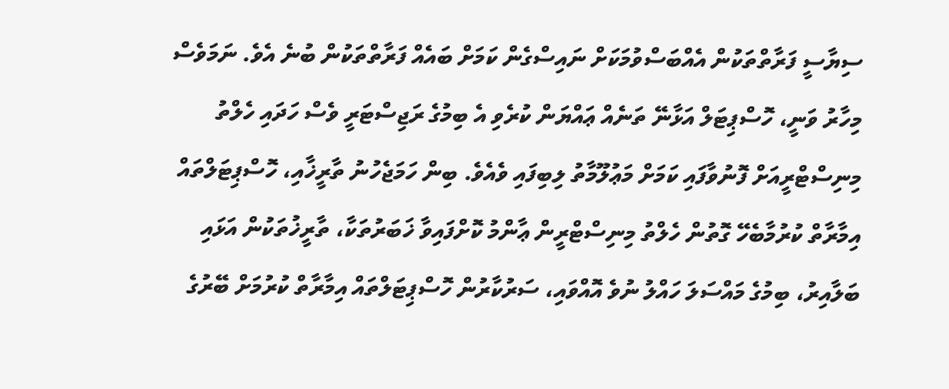ސިޔާސީ ފަރާތްތަކުން އެއްބަސްވުމަކަށް ނައިސްގެން ކަމަށް ބައެއް ފަރާތްތަކުން ބުނެ އެވެ. ނަމަވެސް މިހާރު ވަނީ، ހޮސްޕިޓަލް އަޅާނޭ ތަނެއް ޢައްޔަން ކުރެވި އެ ބިމުގެ ރަޖިސްޓަރީ ވެސް ހަދައި ހެލްތު މިނިސްޓްރީއަށް ފޮނުވާފައި ކަމަށް މަޢުލޫމާތު ލިބިފައި ވެއެވެ. ބިން ހަމަޖެހުނު ތާރީޚާއި، ހޮސްޕިޓަލްތައް އިމާރާތް ކުރުމާބެހޭ ގޮތުން ހެލްތު މިނިސްޓްރީން ޢާންމު ކޮށްފައިވާ ޚަބަރުތަކާ، ތާރީޚުތަކުން އަޅައި ބަލާއިރު، ބިމުގެ މައްސަލަ ހައްލު ނުވެ އޮއްވައި، ސަރުކާރުން ހޮސްޕިޓަލްތައް އިމާރާތް ކުރުމަށް ބޭރުގެ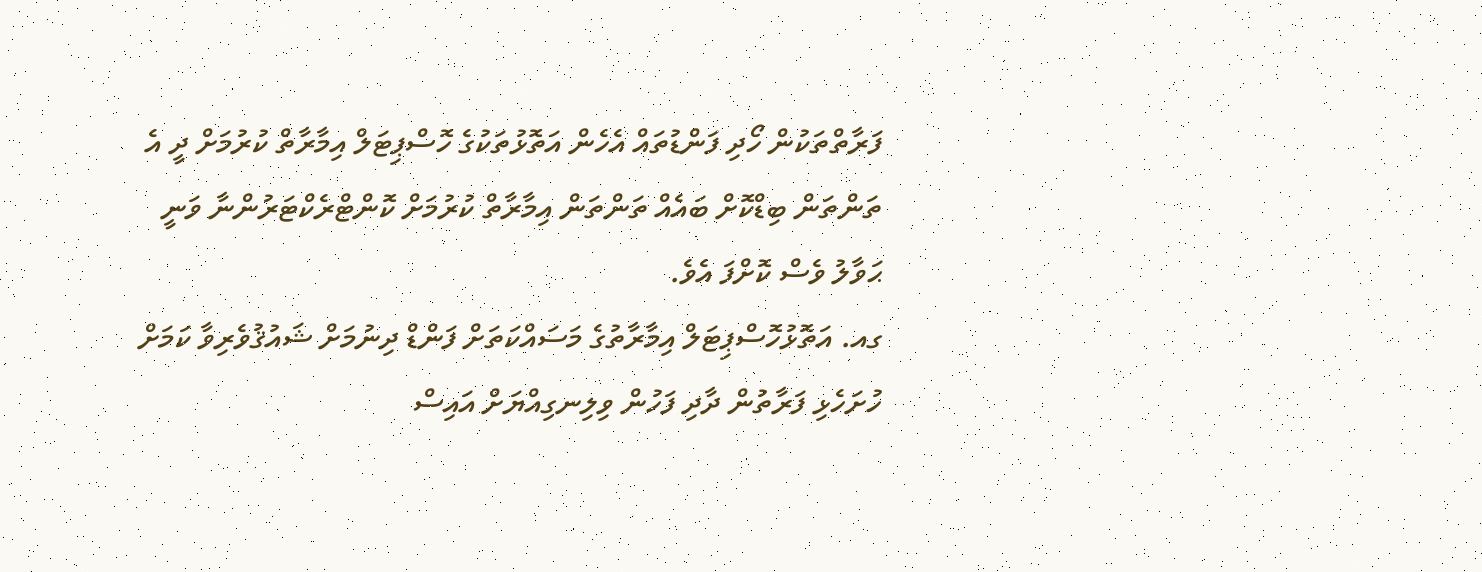ފަރާތްތަކުން ހޯދި ފަންޑުތައް އެހެން އަތޮޅުތަކުގެ ހޮސްޕިޓަލް އިމާރާތް ކުރުމަށް ދީ އެ ތަންތަން ބިޑްކޮށް ބައެއް ތަންތަން އިމާރާތް ކުރުމަށް ކޮންޓްރެކްޓަރުންނާ ވަނީ ޙަވާލު ވެސް ކޮށްފަ އެވެ.
ގއ. އަތޮޅުހޮސްޕިޓަލް އިމާރާތުގެ މަސައްކަތަށް ފަންޑް ދިނުމަށް ޝައުޤުވެރިވާ ކަމަށް ހުށަހެޅި ފަރާތުން ދާދި ފަހުން ވިލިނގިއްޔަށް އައިސް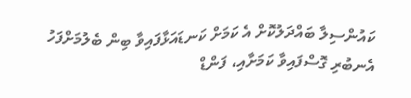ކައުންސިލާ ބައްދަލުކޮށް އެ ކަމަށް ކަނޑައަޅާފައިވާ ބިން ބެލުމަށްފަހު އެނބުރި ގޮސްފައިވާ ކަމަށާއި، ފަންޑް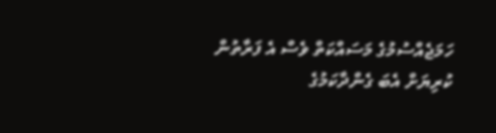ހަމަޖެއްސުމުގެ މަސައްކަތް ވެސް އެ ފަރާތުން ކުރިޔަށް އެބަ ގެންދާކަމުގެ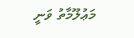މަޢުލޫމާތު ވަނީ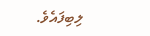ލިބިފައެވެ.